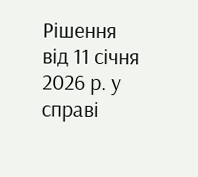Рішення від 11 січня 2026 р. у справі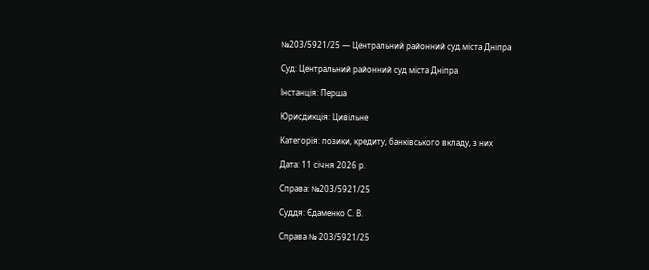№203/5921/25 — Центральний районний суд міста Дніпра

Суд: Центральний районний суд міста Дніпра

Інстанція: Перша

Юрисдикція: Цивільне

Категорія: позики, кредиту, банківського вкладу, з них

Дата: 11 січня 2026 р.

Справа: №203/5921/25

Суддя: Єдаменко С. В.

Справа № 203/5921/25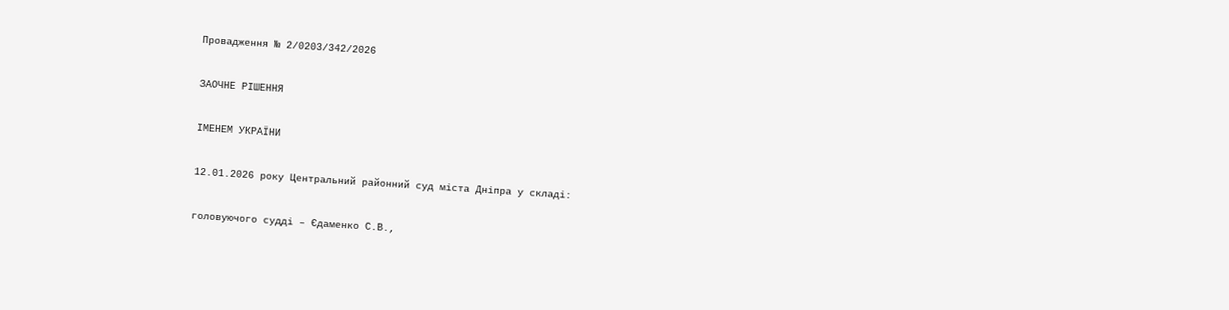Провадження № 2/0203/342/2026

ЗАОЧНЕ РІШЕННЯ

ІМЕНЕМ УКРАЇНИ

12.01.2026 року Центральний районний суд міста Дніпра у складі:

головуючого судді – Єдаменко С.В.,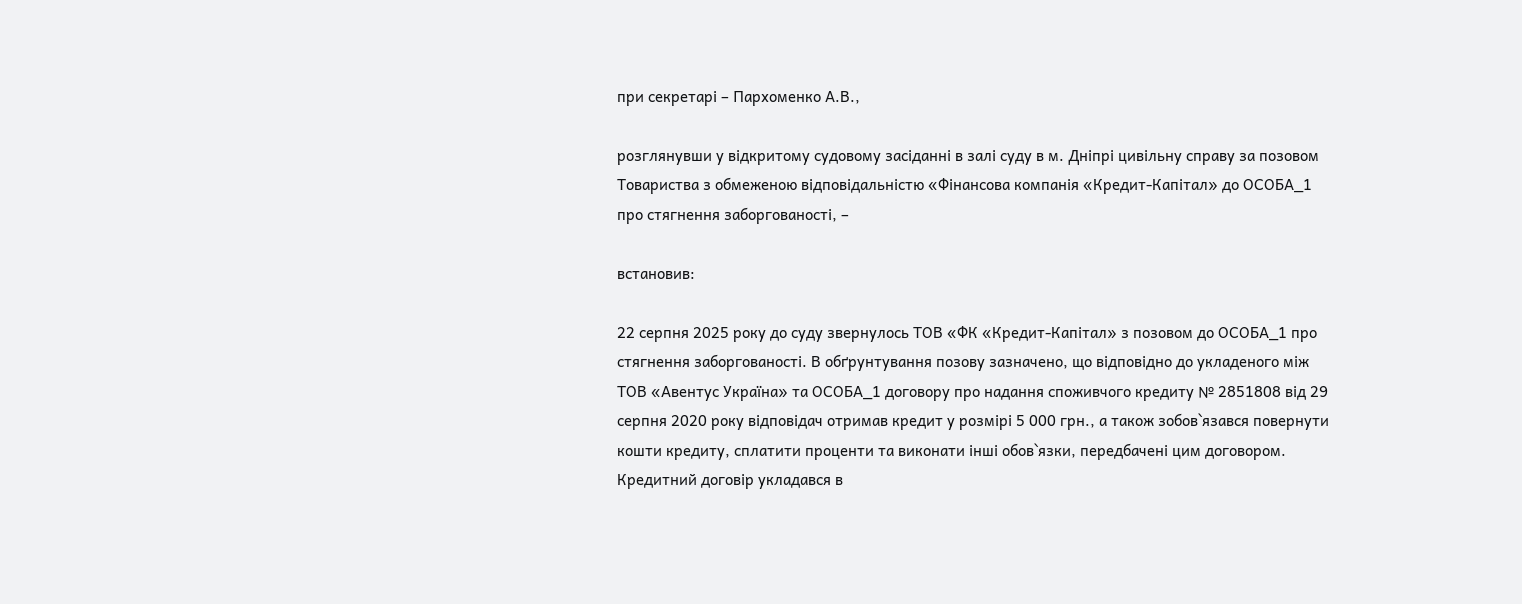при секретарі – Пархоменко А.В.,

розглянувши у відкритому судовому засіданні в залі суду в м. Дніпрі цивільну справу за позовом Товариства з обмеженою відповідальністю «Фінансова компанія «Кредит-Капітал» до ОСОБА_1 про стягнення заборгованості, –

встановив:

22 серпня 2025 року до суду звернулось ТОВ «ФК «Кредит-Капітал» з позовом до ОСОБА_1 про стягнення заборгованості. В обґрунтування позову зазначено, що відповідно до укладеного між ТОВ «Авентус Україна» та ОСОБА_1 договору про надання споживчого кредиту № 2851808 від 29 серпня 2020 року відповідач отримав кредит у розмірі 5 000 грн., а також зобов`язався повернути кошти кредиту, сплатити проценти та виконати інші обов`язки, передбачені цим договором. Кредитний договір укладався в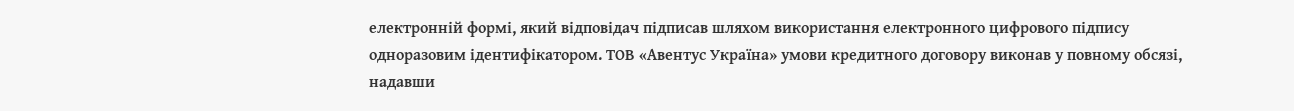електронній формі, який відповідач підписав шляхом використання електронного цифрового підпису одноразовим ідентифікатором. ТОВ «Авентус Україна» умови кредитного договору виконав у повному обсязі, надавши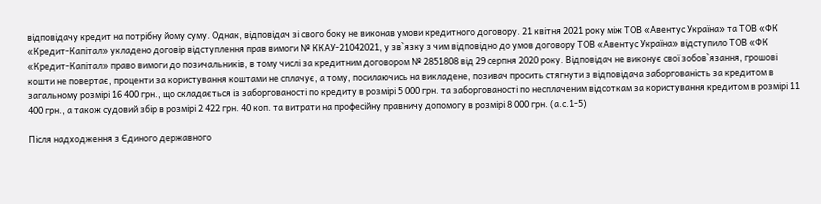відповідачу кредит на потрібну йому суму. Однак, відповідач зі свого боку не виконав умови кредитного договору. 21 квітня 2021 року між ТОВ «Авентус Україна» та ТОВ «ФК «Кредит-Капітал» укладено договір відступлення прав вимоги № ККАУ-21042021, у зв`язку з чим відповідно до умов договору ТОВ «Авентус Україна» відступило ТОВ «ФК «Кредит-Капітал» право вимоги до позичальників, в тому числі за кредитним договором № 2851808 від 29 серпня 2020 року. Відповідач не виконує свої зобов`язання, грошові кошти не повертає, проценти за користування коштами не сплачує, а тому, посилаючись на викладене, позивач просить стягнути з відповідача заборгованість за кредитом в загальному розмірі 16 400 грн., що складається із заборгованості по кредиту в розмірі 5 000 грн. та заборгованості по несплаченим відсоткам за користування кредитом в розмірі 11 400 грн., а також судовий збір в розмірі 2 422 грн. 40 коп. та витрати на професійну правничу допомогу в розмірі 8 000 грн. (а.с.1-5)

Після надходження з Єдиного державного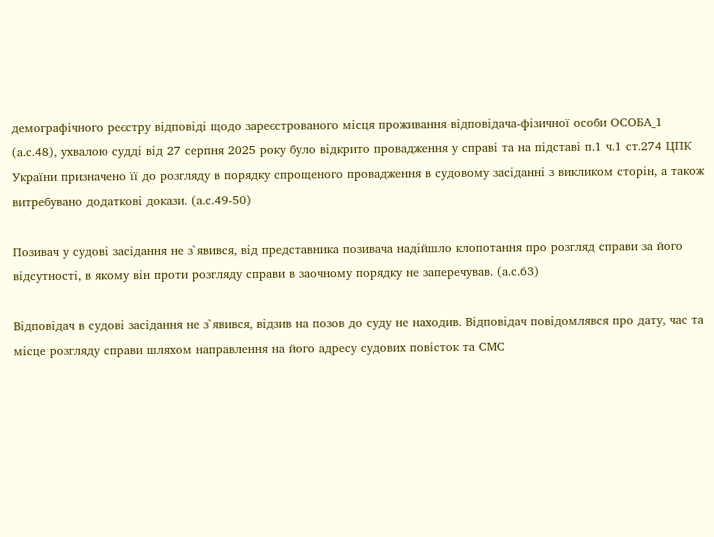демографічного реєстру відповіді щодо зареєстрованого місця проживання відповідача-фізичної особи ОСОБА_1 (а.с.48), ухвалою судді від 27 серпня 2025 року було відкрито провадження у справі та на підставі п.1 ч.1 ст.274 ЦПК України призначено її до розгляду в порядку спрощеного провадження в судовому засіданні з викликом сторін, а також витребувано додаткові докази. (а.с.49-50)

Позивач у судові засідання не з`явився, від представника позивача надійшло клопотання про розгляд справи за його відсутності, в якому він проти розгляду справи в заочному порядку не заперечував. (а.с.63)

Відповідач в судові засідання не з`явився, відзив на позов до суду не находив. Відповідач повідомлявся про дату, час та місце розгляду справи шляхом направлення на його адресу судових повісток та СМС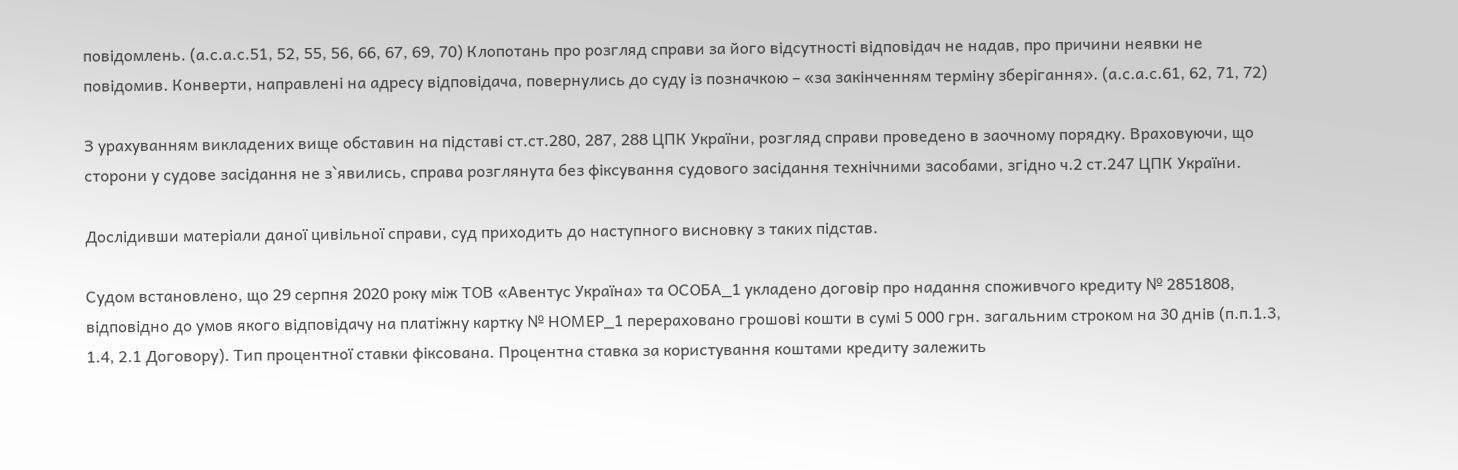повідомлень. (а.с.а.с.51, 52, 55, 56, 66, 67, 69, 70) Клопотань про розгляд справи за його відсутності відповідач не надав, про причини неявки не повідомив. Конверти, направлені на адресу відповідача, повернулись до суду із позначкою – «за закінченням терміну зберігання». (а.с.а.с.61, 62, 71, 72)

З урахуванням викладених вище обставин на підставі ст.ст.280, 287, 288 ЦПК України, розгляд справи проведено в заочному порядку. Враховуючи, що сторони у судове засідання не з`явились, справа розглянута без фіксування судового засідання технічними засобами, згідно ч.2 ст.247 ЦПК України.

Дослідивши матеріали даної цивільної справи, суд приходить до наступного висновку з таких підстав.

Судом встановлено, що 29 серпня 2020 року між ТОВ «Авентус Україна» та ОСОБА_1 укладено договір про надання споживчого кредиту № 2851808, відповідно до умов якого відповідачу на платіжну картку № НОМЕР_1 перераховано грошові кошти в сумі 5 000 грн. загальним строком на 30 днів (п.п.1.3, 1.4, 2.1 Договору). Тип процентної ставки фіксована. Процентна ставка за користування коштами кредиту залежить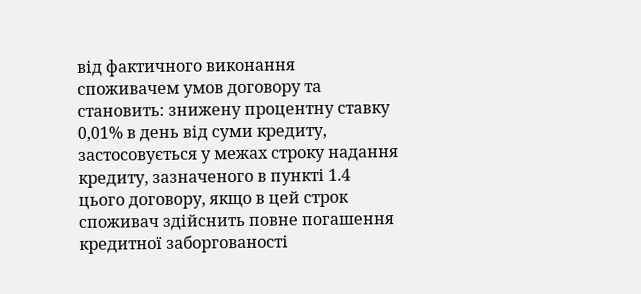від фактичного виконання споживачем умов договору та становить: знижену процентну ставку 0,01% в день від суми кредиту, застосовується у межах строку надання кредиту, зазначеного в пункті 1.4 цього договору, якщо в цей строк споживач здійснить повне погашення кредитної заборгованості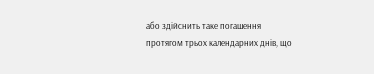або здійснить таке погашення протягом трьох календарних днів, що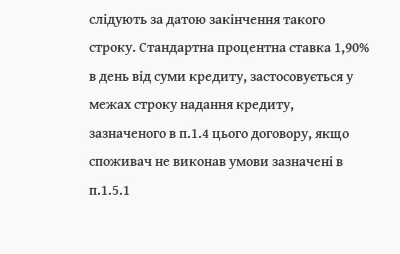слідують за датою закінчення такого строку. Стандартна процентна ставка 1,90% в день від суми кредиту, застосовується у межах строку надання кредиту, зазначеного в п.1.4 цього договору, якщо споживач не виконав умови зазначені в п.1.5.1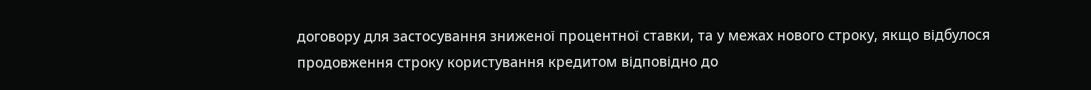договору для застосування зниженої процентної ставки, та у межах нового строку, якщо відбулося продовження строку користування кредитом відповідно до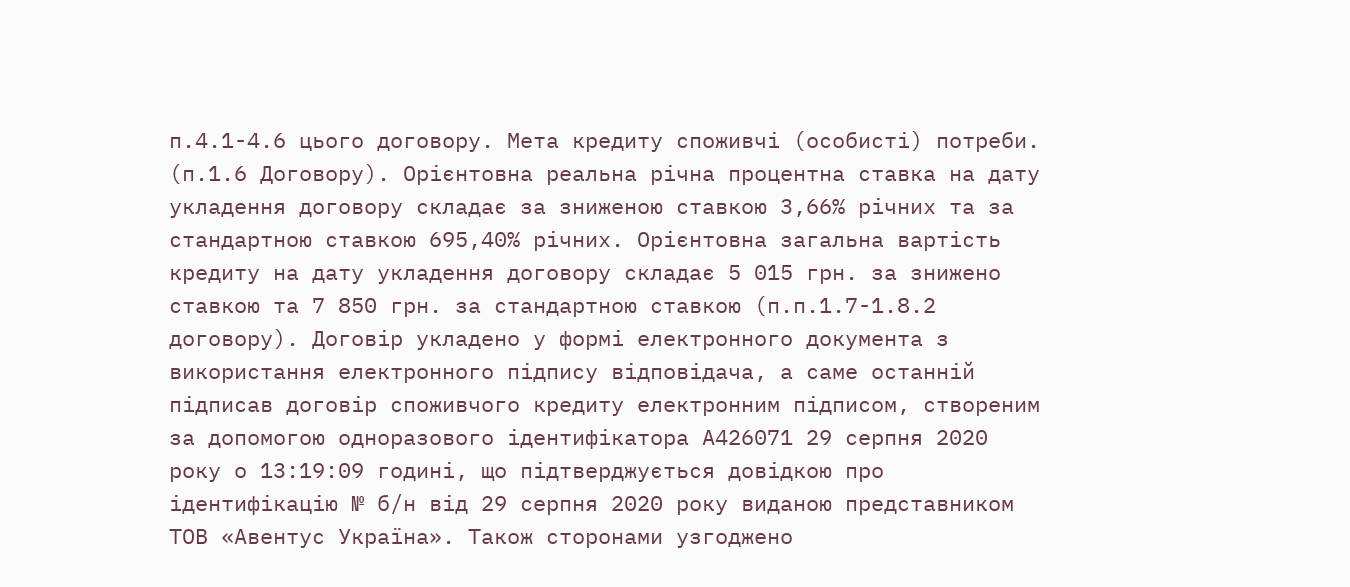п.4.1-4.6 цього договору. Мета кредиту споживчі (особисті) потреби. (п.1.6 Договору). Орієнтовна реальна річна процентна ставка на дату укладення договору складає за зниженою ставкою 3,66% річних та за стандартною ставкою 695,40% річних. Орієнтовна загальна вартість кредиту на дату укладення договору складає 5 015 грн. за знижено ставкою та 7 850 грн. за стандартною ставкою (п.п.1.7-1.8.2 договору). Договір укладено у формі електронного документа з використання електронного підпису відповідача, а саме останній підписав договір споживчого кредиту електронним підписом, створеним за допомогою одноразового ідентифікатора А426071 29 серпня 2020 року о 13:19:09 годині, що підтверджується довідкою про ідентифікацію № б/н від 29 серпня 2020 року виданою представником ТОВ «Авентус Україна». Також сторонами узгоджено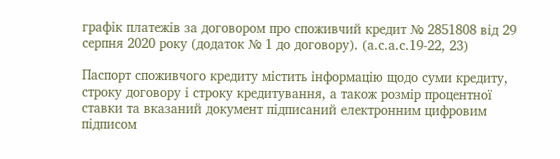графік платежів за договором про споживчий кредит № 2851808 від 29 серпня 2020 року (додаток № 1 до договору). (а.с.а.с.19-22, 23)

Паспорт споживчого кредиту містить інформацію щодо суми кредиту, строку договору і строку кредитування, а також розмір процентної ставки та вказаний документ підписаний електронним цифровим підписом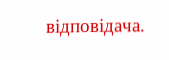відповідача.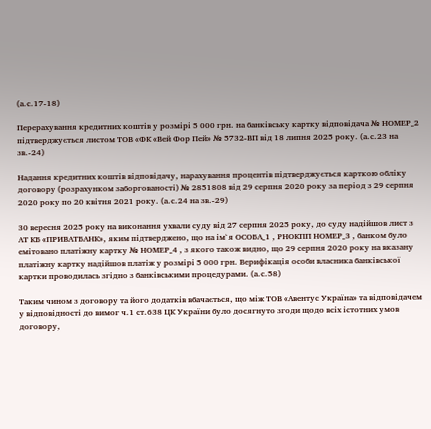(а.с.17-18)

Перерахування кредитних коштів у розмірі 5 000 грн. на банківську картку відповідача № НОМЕР_2 підтверджується листом ТОВ «ФК «Вей Фор Пей» № 5732-ВП від 18 липня 2025 року. (а.с.23 на зв.-24)

Надання кредитних коштів відповідачу, нарахування процентів підтверджується карткою обліку договору (розрахунком заборгованості) № 2851808 від 29 серпня 2020 року за період з 29 серпня 2020 року по 20 квітня 2021 року. (а.с.24 на зв.-29)

30 вересня 2025 року на виконання ухвали суду від 27 серпня 2025 року, до суду надійшов лист з АТ КБ «ПРИВАТБАНК», яким підтверджено, що на ім`я ОСОБА_1 , РНОКПП НОМЕР_3 , банком було емітовано платіжну картку № НОМЕР_4 , з якого також видно, що 29 серпня 2020 року на вказану платіжну картку надійшов платіж у розмірі 5 000 грн. Верифікація особи власника банківської картки проводилась згідно з банківськими процедурами. (а.с.58)

Таким чином з договору та його додатків вбачається, що між ТОВ «Авентус Україна» та відповідачем у відповідності до вимог ч.1 ст.638 ЦК України було досягнуто згоди щодо всіх істотних умов договору,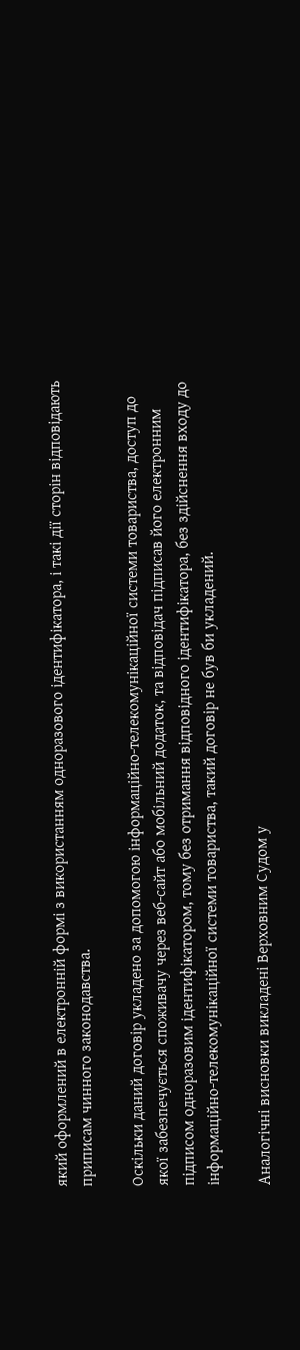який оформлений в електронній формі з використанням одноразового ідентифікатора, і такі дії сторін відповідають приписам чинного законодавства.

Оскільки даний договір укладено за допомогою інформаційно-телекомунікаційної системи товариства, доступ до якої забезпечується споживачу через веб-сайт або мобільний додаток, та відповідач підписав його електронним підписом одноразовим ідентифікатором, тому без отримання відповідного ідентифікатора, без здійснення входу до інформаційно-телекомунікаційної системи товариства, такий договір не був би укладений.

Аналогічні висновки викладені Верховним Судом у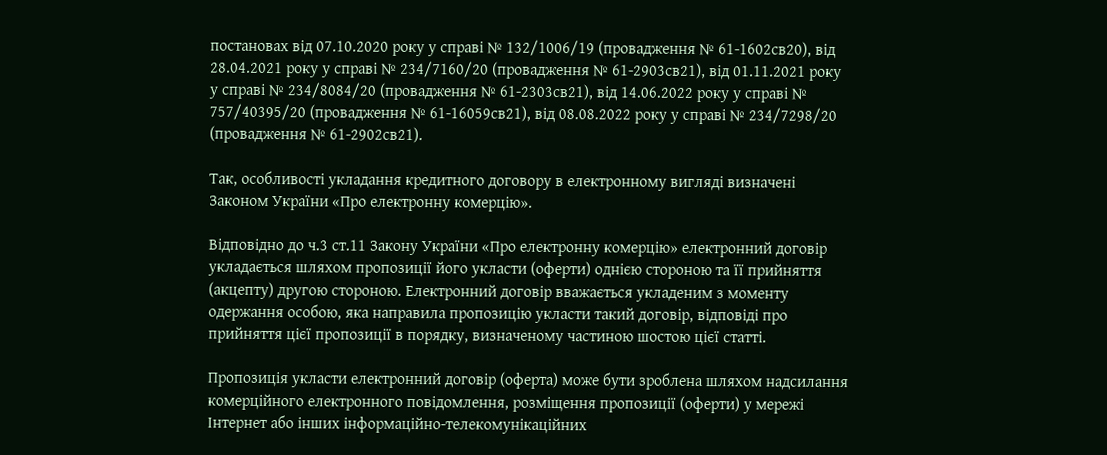постановах від 07.10.2020 року у справі № 132/1006/19 (провадження № 61-1602св20), від 28.04.2021 року у справі № 234/7160/20 (провадження № 61-2903св21), від 01.11.2021 року у справі № 234/8084/20 (провадження № 61-2303св21), від 14.06.2022 року у справі № 757/40395/20 (провадження № 61-16059св21), від 08.08.2022 року у справі № 234/7298/20 (провадження № 61-2902св21).

Так, особливості укладання кредитного договору в електронному вигляді визначені Законом України «Про електронну комерцію».

Відповідно до ч.3 ст.11 Закону України «Про електронну комерцію» електронний договір укладається шляхом пропозиції його укласти (оферти) однією стороною та її прийняття (акцепту) другою стороною. Електронний договір вважається укладеним з моменту одержання особою, яка направила пропозицію укласти такий договір, відповіді про прийняття цієї пропозиції в порядку, визначеному частиною шостою цієї статті.

Пропозиція укласти електронний договір (оферта) може бути зроблена шляхом надсилання комерційного електронного повідомлення, розміщення пропозиції (оферти) у мережі Інтернет або інших інформаційно-телекомунікаційних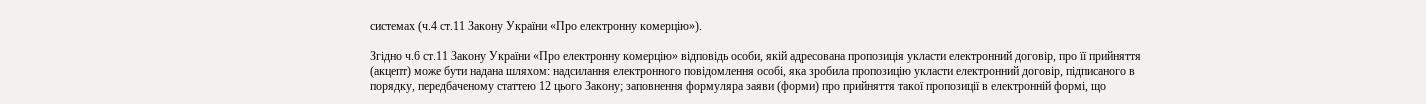системах (ч.4 ст.11 Закону України «Про електронну комерцію»).

Згідно ч.6 ст.11 Закону України «Про електронну комерцію» відповідь особи, якій адресована пропозиція укласти електронний договір, про її прийняття (акцепт) може бути надана шляхом: надсилання електронного повідомлення особі, яка зробила пропозицію укласти електронний договір, підписаного в порядку, передбаченому статтею 12 цього Закону; заповнення формуляра заяви (форми) про прийняття такої пропозиції в електронній формі, що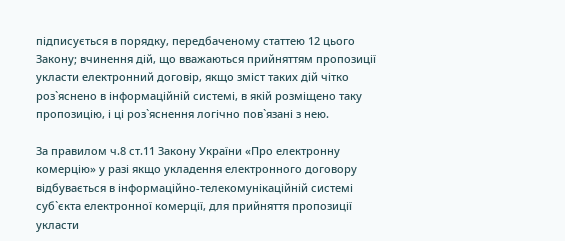підписується в порядку, передбаченому статтею 12 цього Закону; вчинення дій, що вважаються прийняттям пропозиції укласти електронний договір, якщо зміст таких дій чітко роз`яснено в інформаційній системі, в якій розміщено таку пропозицію, і ці роз`яснення логічно пов`язані з нею.

За правилом ч.8 ст.11 Закону України «Про електронну комерцію» у разі якщо укладення електронного договору відбувається в інформаційно-телекомунікаційній системі суб`єкта електронної комерції, для прийняття пропозиції укласти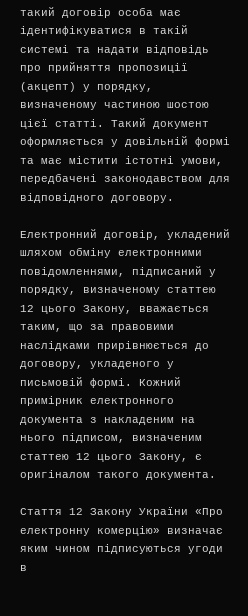такий договір особа має ідентифікуватися в такій системі та надати відповідь про прийняття пропозиції (акцепт) у порядку, визначеному частиною шостою цієї статті. Такий документ оформляється у довільній формі та має містити істотні умови, передбачені законодавством для відповідного договору.

Електронний договір, укладений шляхом обміну електронними повідомленнями, підписаний у порядку, визначеному статтею 12 цього Закону, вважається таким, що за правовими наслідками прирівнюється до договору, укладеного у письмовій формі. Кожний примірник електронного документа з накладеним на нього підписом, визначеним статтею 12 цього Закону, є оригіналом такого документа.

Стаття 12 Закону України «Про електронну комерцію» визначає яким чином підписуються угоди в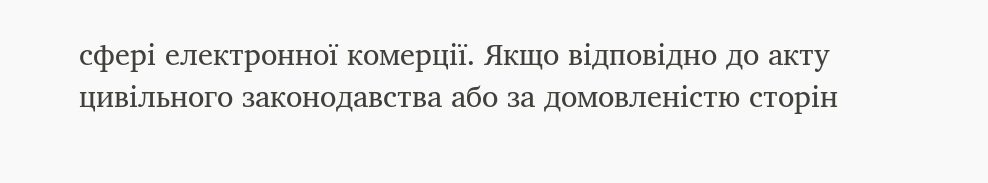сфері електронної комерції. Якщо відповідно до акту цивільного законодавства або за домовленістю сторін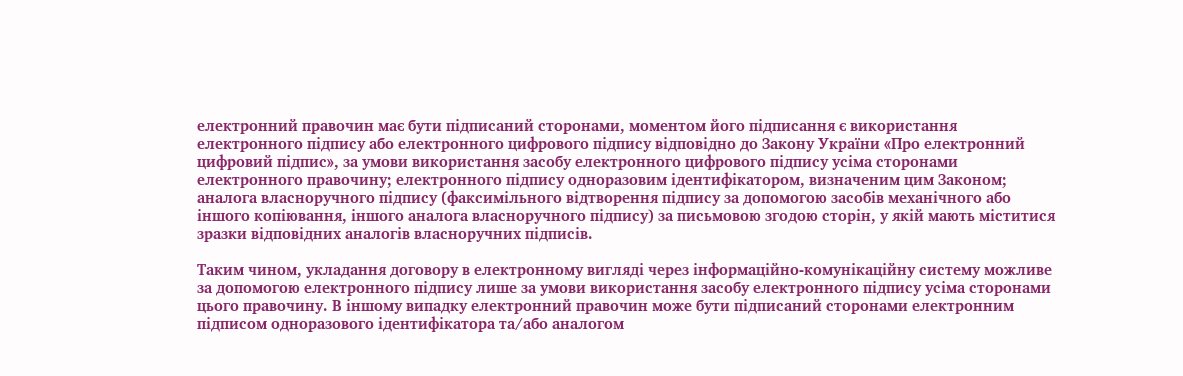електронний правочин має бути підписаний сторонами, моментом його підписання є використання електронного підпису або електронного цифрового підпису відповідно до Закону України «Про електронний цифровий підпис», за умови використання засобу електронного цифрового підпису усіма сторонами електронного правочину; електронного підпису одноразовим ідентифікатором, визначеним цим Законом; аналога власноручного підпису (факсимільного відтворення підпису за допомогою засобів механічного або іншого копіювання, іншого аналога власноручного підпису) за письмовою згодою сторін, у якій мають міститися зразки відповідних аналогів власноручних підписів.

Таким чином, укладання договору в електронному вигляді через інформаційно-комунікаційну систему можливе за допомогою електронного підпису лише за умови використання засобу електронного підпису усіма сторонами цього правочину. В іншому випадку електронний правочин може бути підписаний сторонами електронним підписом одноразового ідентифікатора та/або аналогом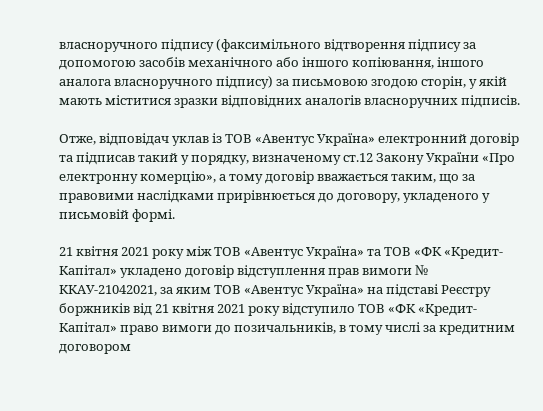власноручного підпису (факсимільного відтворення підпису за допомогою засобів механічного або іншого копіювання, іншого аналога власноручного підпису) за письмовою згодою сторін, у якій мають міститися зразки відповідних аналогів власноручних підписів.

Отже, відповідач уклав із ТОВ «Авентус Україна» електронний договір та підписав такий у порядку, визначеному ст.12 Закону України «Про електронну комерцію», а тому договір вважається таким, що за правовими наслідками прирівнюється до договору, укладеного у письмовій формі.

21 квітня 2021 року між ТОВ «Авентус Україна» та ТОВ «ФК «Кредит-Капітал» укладено договір відступлення прав вимоги № ККАУ-21042021, за яким ТОВ «Авентус Україна» на підставі Реєстру боржників від 21 квітня 2021 року відступило ТОВ «ФК «Кредит-Капітал» право вимоги до позичальників, в тому числі за кредитним договором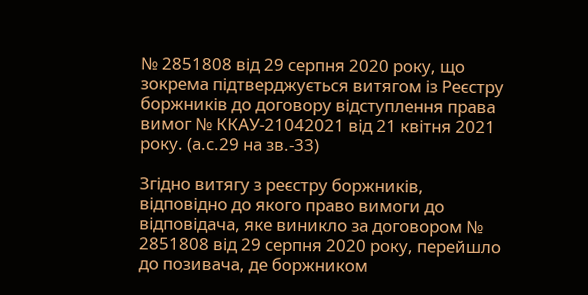№ 2851808 від 29 серпня 2020 року, що зокрема підтверджується витягом із Реєстру боржників до договору відступлення права вимог № ККАУ-21042021 від 21 квітня 2021 року. (а.с.29 на зв.-33)

Згідно витягу з реєстру боржників, відповідно до якого право вимоги до відповідача, яке виникло за договором № 2851808 від 29 серпня 2020 року, перейшло до позивача, де боржником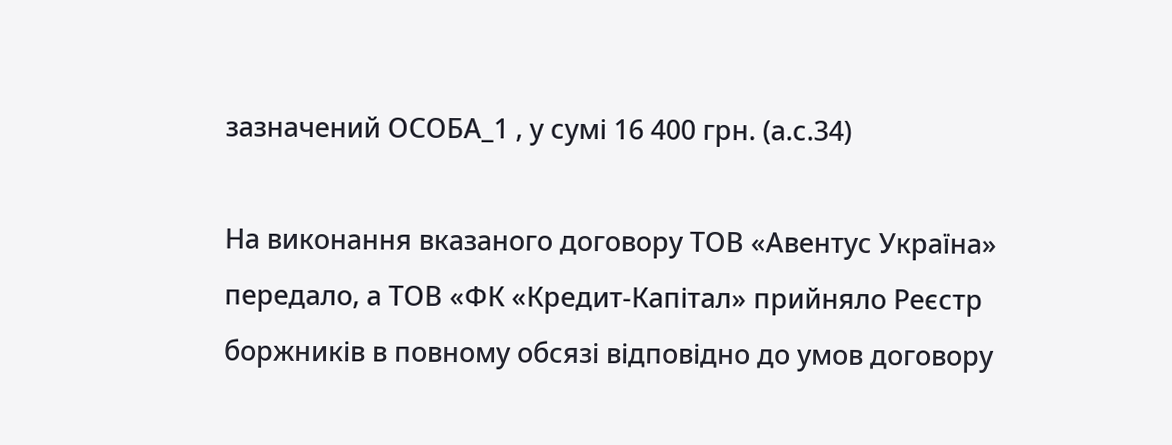зазначений ОСОБА_1 , у сумі 16 400 грн. (а.с.34)

На виконання вказаного договору ТОВ «Авентус Україна» передало, а ТОВ «ФК «Кредит-Капітал» прийняло Реєстр боржників в повному обсязі відповідно до умов договору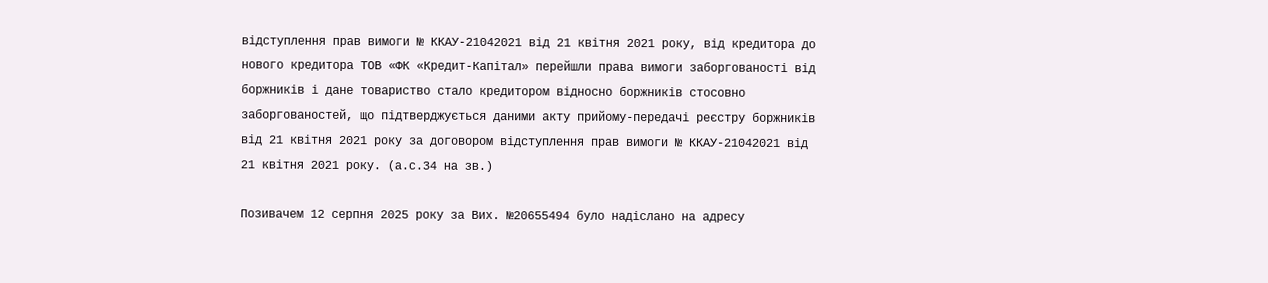відступлення прав вимоги № ККАУ-21042021 від 21 квітня 2021 року, від кредитора до нового кредитора ТОВ «ФК «Кредит-Капітал» перейшли права вимоги заборгованості від боржників і дане товариство стало кредитором відносно боржників стосовно заборгованостей, що підтверджується даними акту прийому-передачі реєстру боржників від 21 квітня 2021 року за договором відступлення прав вимоги № ККАУ-21042021 від 21 квітня 2021 року. (а.с.34 на зв.)

Позивачем 12 серпня 2025 року за Вих. №20655494 було надіслано на адресу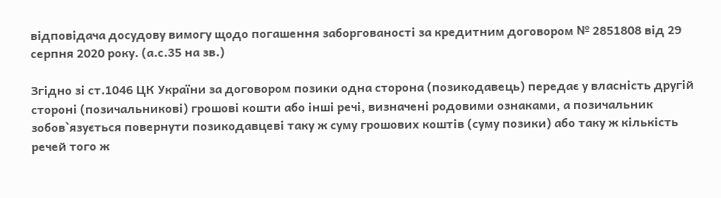відповідача досудову вимогу щодо погашення заборгованості за кредитним договором № 2851808 від 29 серпня 2020 року. (а.с.35 на зв.)

Згідно зі ст.1046 ЦК України за договором позики одна сторона (позикодавець) передає у власність другій стороні (позичальникові) грошові кошти або інші речі, визначені родовими ознаками, а позичальник зобов`язується повернути позикодавцеві таку ж суму грошових коштів (суму позики) або таку ж кількість речей того ж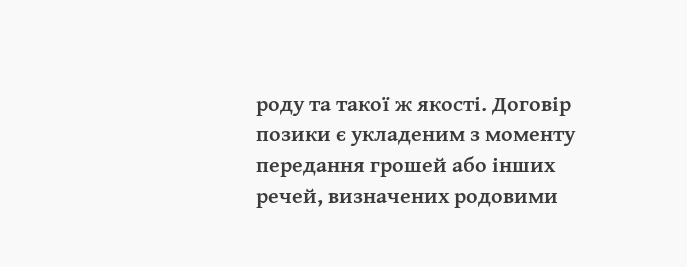роду та такої ж якості. Договір позики є укладеним з моменту передання грошей або інших речей, визначених родовими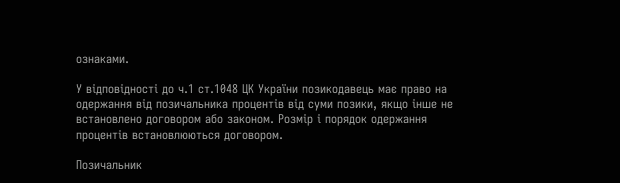ознаками.

У відповідності до ч.1 ст.1048 ЦК України позикодавець має право на одержання від позичальника процентів від суми позики, якщо інше не встановлено договором або законом. Розмір і порядок одержання процентів встановлюються договором.

Позичальник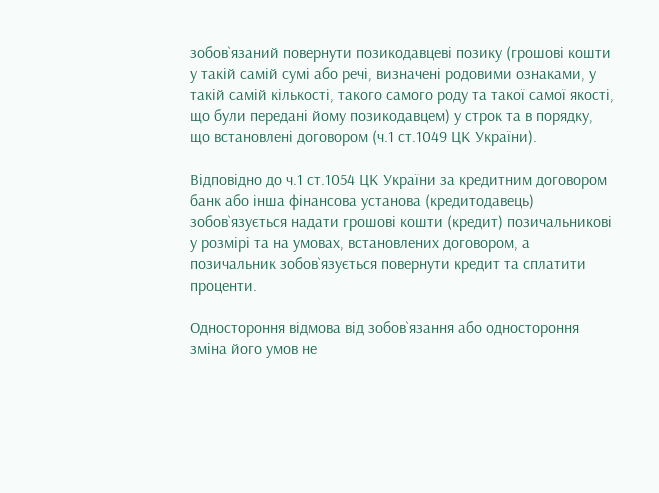зобов`язаний повернути позикодавцеві позику (грошові кошти у такій самій сумі або речі, визначені родовими ознаками, у такій самій кількості, такого самого роду та такої самої якості, що були передані йому позикодавцем) у строк та в порядку, що встановлені договором (ч.1 ст.1049 ЦК України).

Відповідно до ч.1 ст.1054 ЦК України за кредитним договором банк або інша фінансова установа (кредитодавець) зобов`язується надати грошові кошти (кредит) позичальникові у розмірі та на умовах, встановлених договором, а позичальник зобов`язується повернути кредит та сплатити проценти.

Одностороння відмова від зобов`язання або одностороння зміна його умов не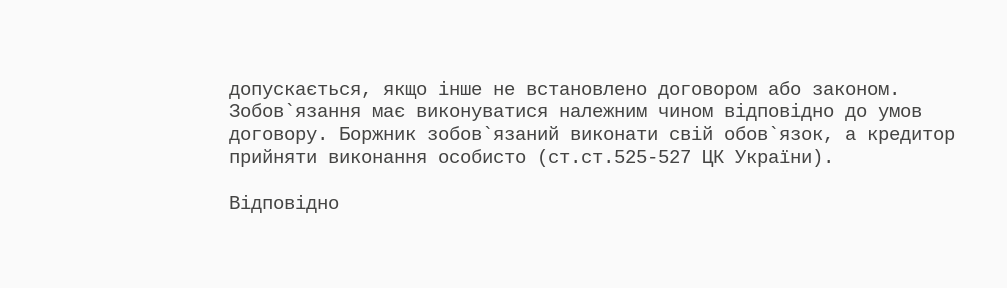допускається, якщо інше не встановлено договором або законом. Зобов`язання має виконуватися належним чином відповідно до умов договору. Боржник зобов`язаний виконати свій обов`язок, а кредитор прийняти виконання особисто (ст.ст.525-527 ЦК України).

Відповідно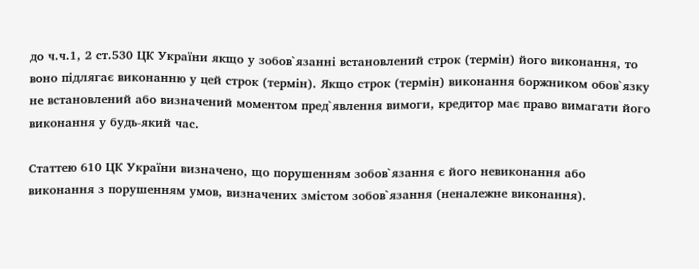до ч.ч.1, 2 ст.530 ЦК України якщо у зобов`язанні встановлений строк (термін) його виконання, то воно підлягає виконанню у цей строк (термін). Якщо строк (термін) виконання боржником обов`язку не встановлений або визначений моментом пред`явлення вимоги, кредитор має право вимагати його виконання у будь-який час.

Статтею 610 ЦК України визначено, що порушенням зобов`язання є його невиконання або виконання з порушенням умов, визначених змістом зобов`язання (неналежне виконання).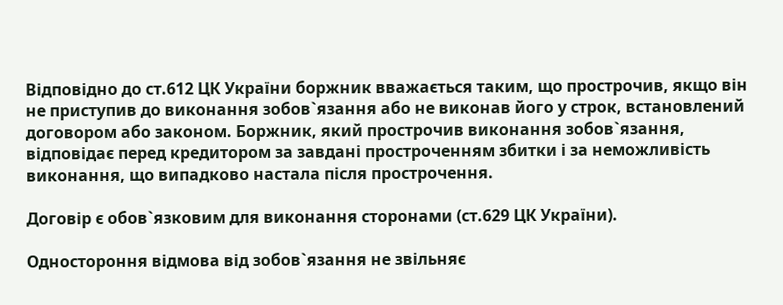Відповідно до ст.612 ЦК України боржник вважається таким, що прострочив, якщо він не приступив до виконання зобов`язання або не виконав його у строк, встановлений договором або законом. Боржник, який прострочив виконання зобов`язання, відповідає перед кредитором за завдані простроченням збитки і за неможливість виконання, що випадково настала після прострочення.

Договір є обов`язковим для виконання сторонами (ст.629 ЦК України).

Одностороння відмова від зобов`язання не звільняє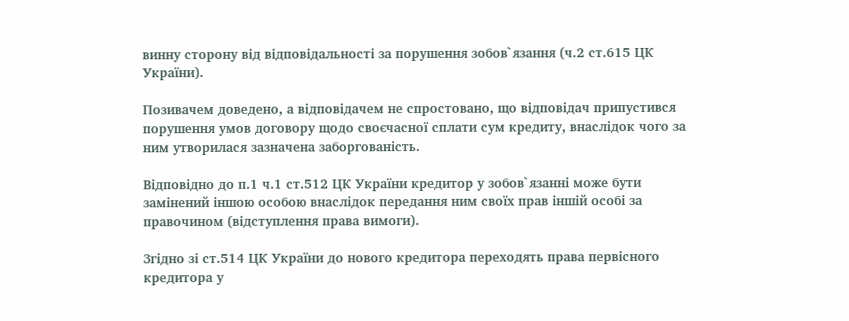винну сторону від відповідальності за порушення зобов`язання (ч.2 ст.615 ЦК України).

Позивачем доведено, а відповідачем не спростовано, що відповідач припустився порушення умов договору щодо своєчасної сплати сум кредиту, внаслідок чого за ним утворилася зазначена заборгованість.

Відповідно до п.1 ч.1 ст.512 ЦК України кредитор у зобов`язанні може бути замінений іншою особою внаслідок передання ним своїх прав іншій особі за правочином (відступлення права вимоги).

Згідно зі ст.514 ЦК України до нового кредитора переходять права первісного кредитора у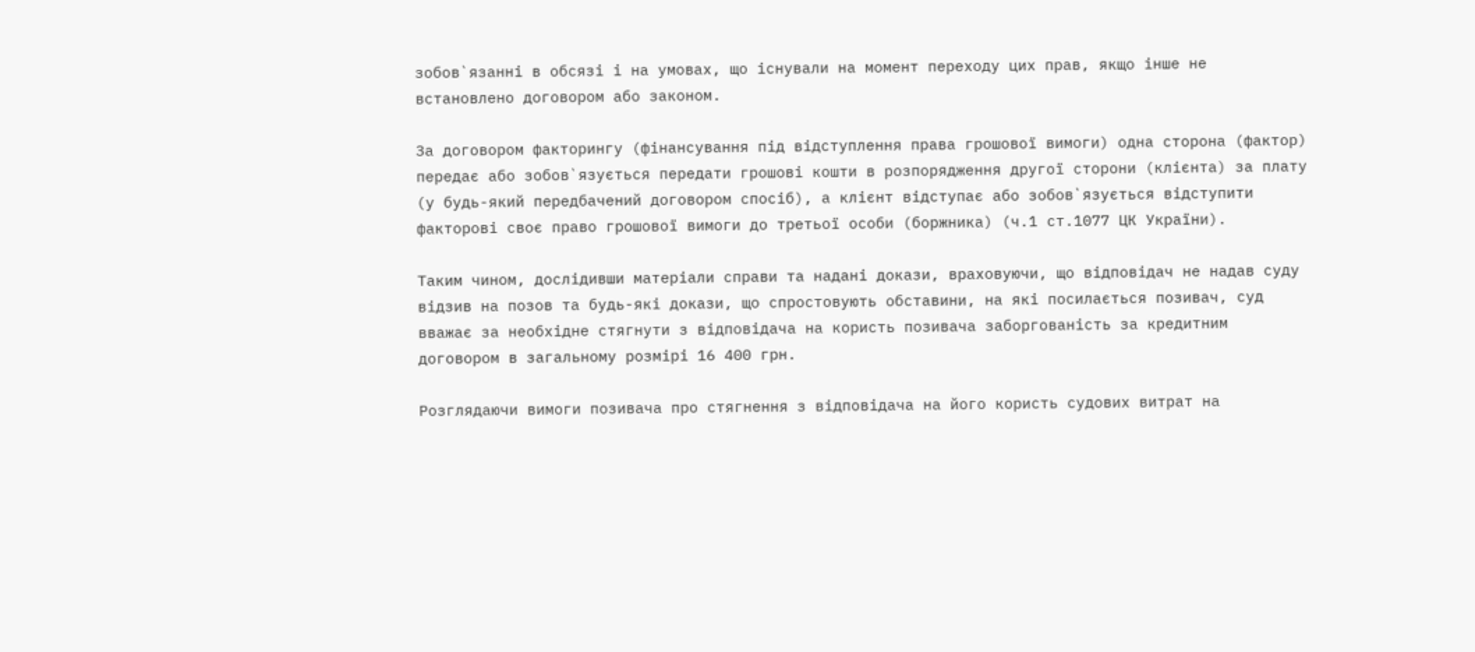зобов`язанні в обсязі і на умовах, що існували на момент переходу цих прав, якщо інше не встановлено договором або законом.

За договором факторингу (фінансування під відступлення права грошової вимоги) одна сторона (фактор) передає або зобов`язується передати грошові кошти в розпорядження другої сторони (клієнта) за плату (у будь-який передбачений договором спосіб), а клієнт відступає або зобов`язується відступити факторові своє право грошової вимоги до третьої особи (боржника) (ч.1 ст.1077 ЦК України).

Таким чином, дослідивши матеріали справи та надані докази, враховуючи, що відповідач не надав суду відзив на позов та будь-які докази, що спростовують обставини, на які посилається позивач, суд вважає за необхідне стягнути з відповідача на користь позивача заборгованість за кредитним договором в загальному розмірі 16 400 грн.

Розглядаючи вимоги позивача про стягнення з відповідача на його користь судових витрат на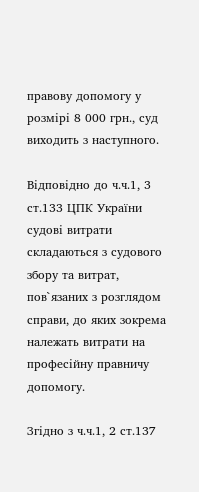правову допомогу у розмірі 8 000 грн., суд виходить з наступного.

Відповідно до ч.ч.1, 3 ст.133 ЦПК України судові витрати складаються з судового збору та витрат, пов`язаних з розглядом справи, до яких зокрема належать витрати на професійну правничу допомогу.

Згідно з ч.ч.1, 2 ст.137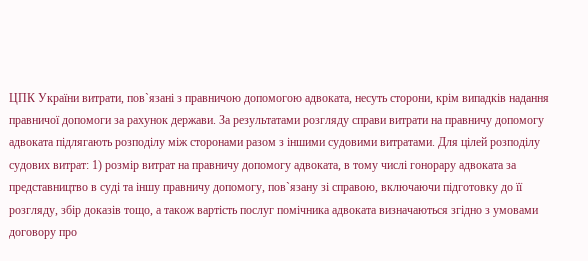ЦПК України витрати, пов`язані з правничою допомогою адвоката, несуть сторони, крім випадків надання правничої допомоги за рахунок держави. За результатами розгляду справи витрати на правничу допомогу адвоката підлягають розподілу між сторонами разом з іншими судовими витратами. Для цілей розподілу судових витрат: 1) розмір витрат на правничу допомогу адвоката, в тому числі гонорару адвоката за представництво в суді та іншу правничу допомогу, пов`язану зі справою, включаючи підготовку до її розгляду, збір доказів тощо, а також вартість послуг помічника адвоката визначаються згідно з умовами договору про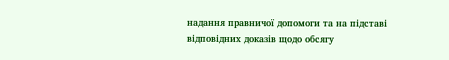надання правничої допомоги та на підставі відповідних доказів щодо обсягу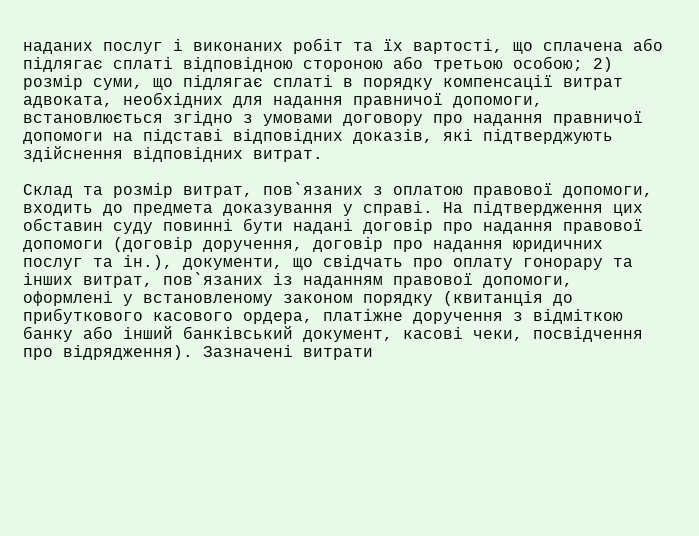наданих послуг і виконаних робіт та їх вартості, що сплачена або підлягає сплаті відповідною стороною або третьою особою; 2) розмір суми, що підлягає сплаті в порядку компенсації витрат адвоката, необхідних для надання правничої допомоги, встановлюється згідно з умовами договору про надання правничої допомоги на підставі відповідних доказів, які підтверджують здійснення відповідних витрат.

Склад та розмір витрат, пов`язаних з оплатою правової допомоги, входить до предмета доказування у справі. На підтвердження цих обставин суду повинні бути надані договір про надання правової допомоги (договір доручення, договір про надання юридичних послуг та ін.), документи, що свідчать про оплату гонорару та інших витрат, пов`язаних із наданням правової допомоги, оформлені у встановленому законом порядку (квитанція до прибуткового касового ордера, платіжне доручення з відміткою банку або інший банківський документ, касові чеки, посвідчення про відрядження). Зазначені витрати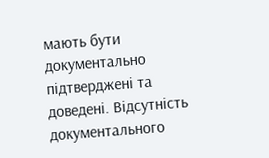мають бути документально підтверджені та доведені. Відсутність документального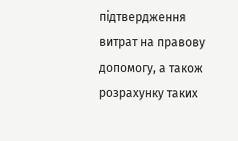підтвердження витрат на правову допомогу, а також розрахунку таких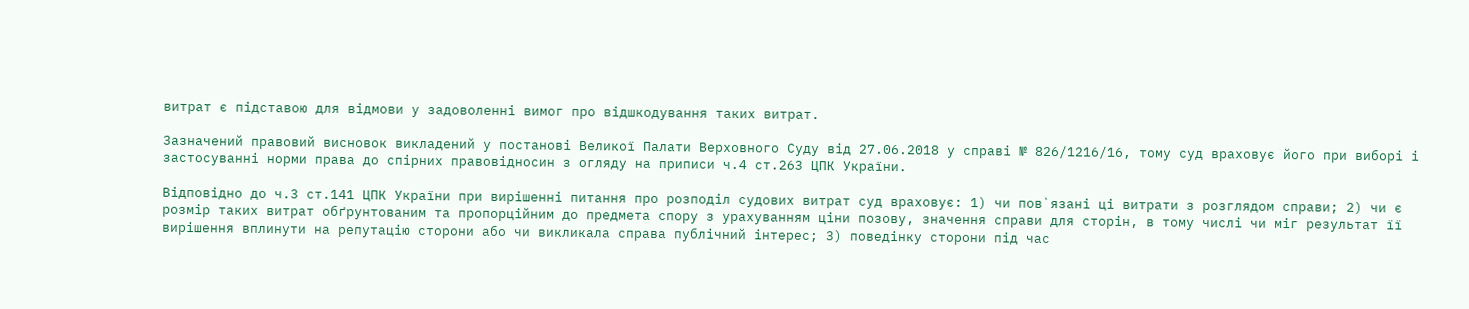витрат є підставою для відмови у задоволенні вимог про відшкодування таких витрат.

Зазначений правовий висновок викладений у постанові Великої Палати Верховного Суду від 27.06.2018 у справі № 826/1216/16, тому суд враховує його при виборі і застосуванні норми права до спірних правовідносин з огляду на приписи ч.4 ст.263 ЦПК України.

Відповідно до ч.3 ст.141 ЦПК України при вирішенні питання про розподіл судових витрат суд враховує: 1) чи пов`язані ці витрати з розглядом справи; 2) чи є розмір таких витрат обґрунтованим та пропорційним до предмета спору з урахуванням ціни позову, значення справи для сторін, в тому числі чи міг результат її вирішення вплинути на репутацію сторони або чи викликала справа публічний інтерес; 3) поведінку сторони під час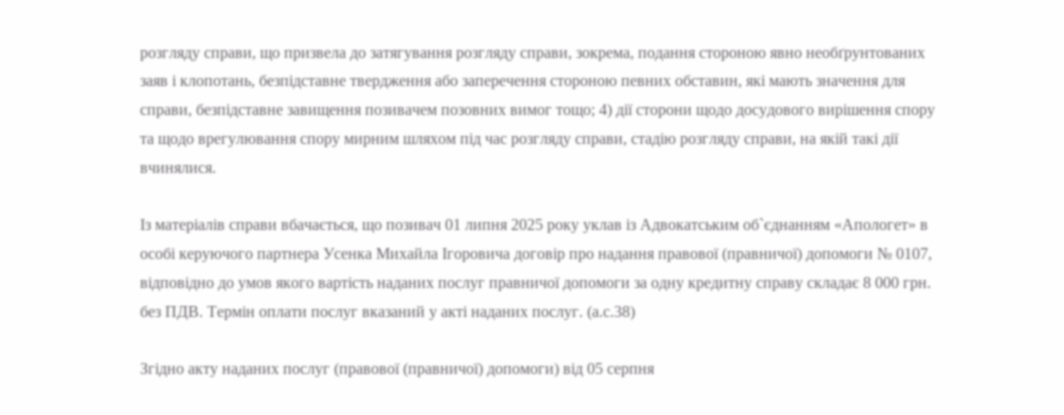розгляду справи, що призвела до затягування розгляду справи, зокрема, подання стороною явно необґрунтованих заяв і клопотань, безпідставне твердження або заперечення стороною певних обставин, які мають значення для справи, безпідставне завищення позивачем позовних вимог тощо; 4) дії сторони щодо досудового вирішення спору та щодо врегулювання спору мирним шляхом під час розгляду справи, стадію розгляду справи, на якій такі дії вчинялися.

Із матеріалів справи вбачається, що позивач 01 липня 2025 року уклав із Адвокатським об`єднанням «Апологет» в особі керуючого партнера Усенка Михайла Ігоровича договір про надання правової (правничої) допомоги № 0107, відповідно до умов якого вартість наданих послуг правничої допомоги за одну кредитну справу складає 8 000 грн. без ПДВ. Термін оплати послуг вказаний у акті наданих послуг. (а.с.38)

Згідно акту наданих послуг (правової (правничої) допомоги) від 05 серпня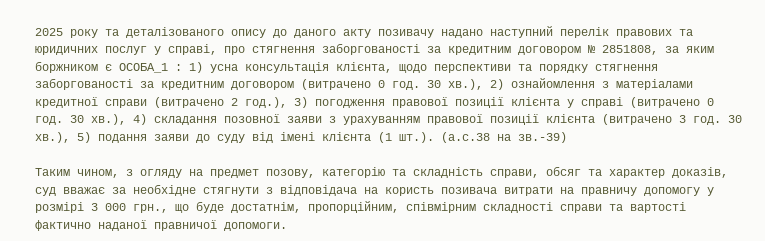2025 року та деталізованого опису до даного акту позивачу надано наступний перелік правових та юридичних послуг у справі, про стягнення заборгованості за кредитним договором № 2851808, за яким боржником є ОСОБА_1 : 1) усна консультація клієнта, щодо перспективи та порядку стягнення заборгованості за кредитним договором (витрачено 0 год. 30 хв.), 2) ознайомлення з матеріалами кредитної справи (витрачено 2 год.), 3) погодження правової позиції клієнта у справі (витрачено 0 год. 30 хв.), 4) складання позовної заяви з урахуванням правової позиції клієнта (витрачено 3 год. 30 хв.), 5) подання заяви до суду від імені клієнта (1 шт.). (а.с.38 на зв.-39)

Таким чином, з огляду на предмет позову, категорію та складність справи, обсяг та характер доказів, суд вважає за необхідне стягнути з відповідача на користь позивача витрати на правничу допомогу у розмірі 3 000 грн., що буде достатнім, пропорційним, співмірним складності справи та вартості фактично наданої правничої допомоги.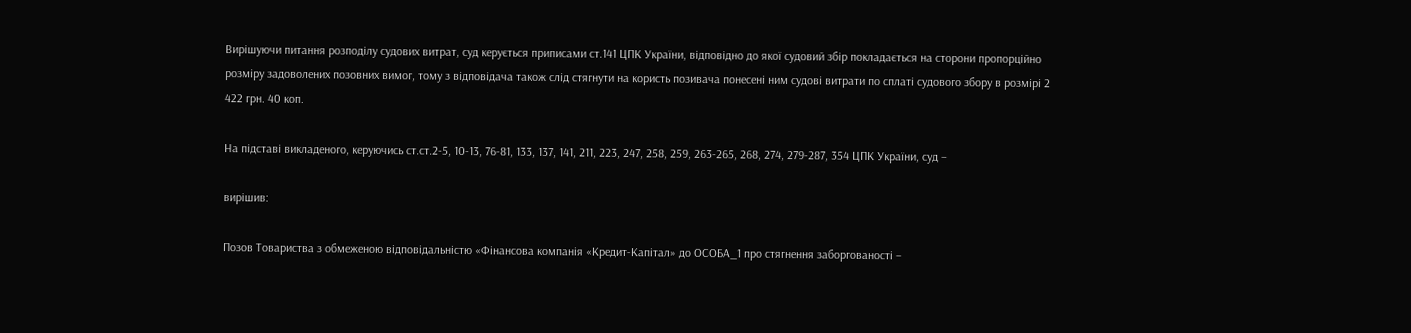Вирішуючи питання розподілу судових витрат, суд керується приписами ст.141 ЦПК України, відповідно до якої судовий збір покладається на сторони пропорційно розміру задоволених позовних вимог, тому з відповідача також слід стягнути на користь позивача понесені ним судові витрати по сплаті судового збору в розмірі 2 422 грн. 40 коп.

На підставі викладеного, керуючись ст.ст.2-5, 10-13, 76-81, 133, 137, 141, 211, 223, 247, 258, 259, 263-265, 268, 274, 279-287, 354 ЦПК України, суд –

вирішив:

Позов Товариства з обмеженою відповідальністю «Фінансова компанія «Кредит-Капітал» до ОСОБА_1 про стягнення заборгованості –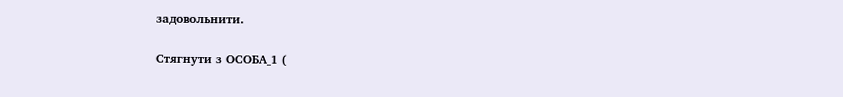задовольнити.

Стягнути з ОСОБА_1 (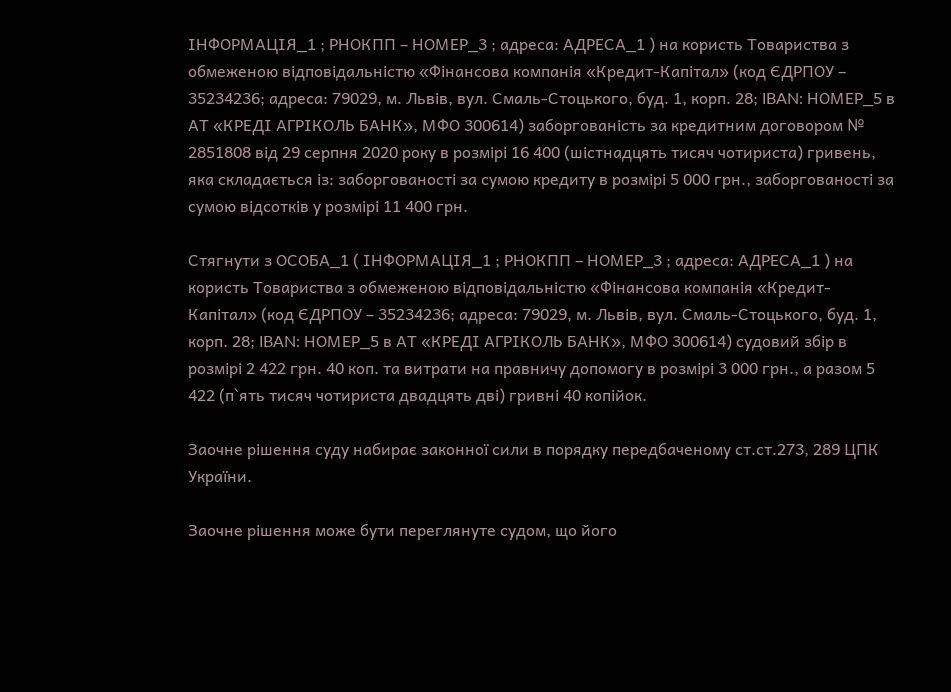ІНФОРМАЦІЯ_1 ; РНОКПП – НОМЕР_3 ; адреса: АДРЕСА_1 ) на користь Товариства з обмеженою відповідальністю «Фінансова компанія «Кредит-Капітал» (код ЄДРПОУ – 35234236; адреса: 79029, м. Львів, вул. Смаль-Стоцького, буд. 1, корп. 28; IBAN: НОМЕР_5 в АТ «КРЕДІ АГРІКОЛЬ БАНК», МФО 300614) заборгованість за кредитним договором № 2851808 від 29 серпня 2020 року в розмірі 16 400 (шістнадцять тисяч чотириста) гривень, яка складається із: заборгованості за сумою кредиту в розмірі 5 000 грн., заборгованості за сумою відсотків у розмірі 11 400 грн.

Стягнути з ОСОБА_1 ( ІНФОРМАЦІЯ_1 ; РНОКПП – НОМЕР_3 ; адреса: АДРЕСА_1 ) на користь Товариства з обмеженою відповідальністю «Фінансова компанія «Кредит-Капітал» (код ЄДРПОУ – 35234236; адреса: 79029, м. Львів, вул. Смаль-Стоцького, буд. 1, корп. 28; IBAN: НОМЕР_5 в АТ «КРЕДІ АГРІКОЛЬ БАНК», МФО 300614) судовий збір в розмірі 2 422 грн. 40 коп. та витрати на правничу допомогу в розмірі 3 000 грн., а разом 5 422 (п`ять тисяч чотириста двадцять дві) гривні 40 копійок.

Заочне рішення суду набирає законної сили в порядку передбаченому ст.ст.273, 289 ЦПК України.

Заочне рішення може бути переглянуте судом, що його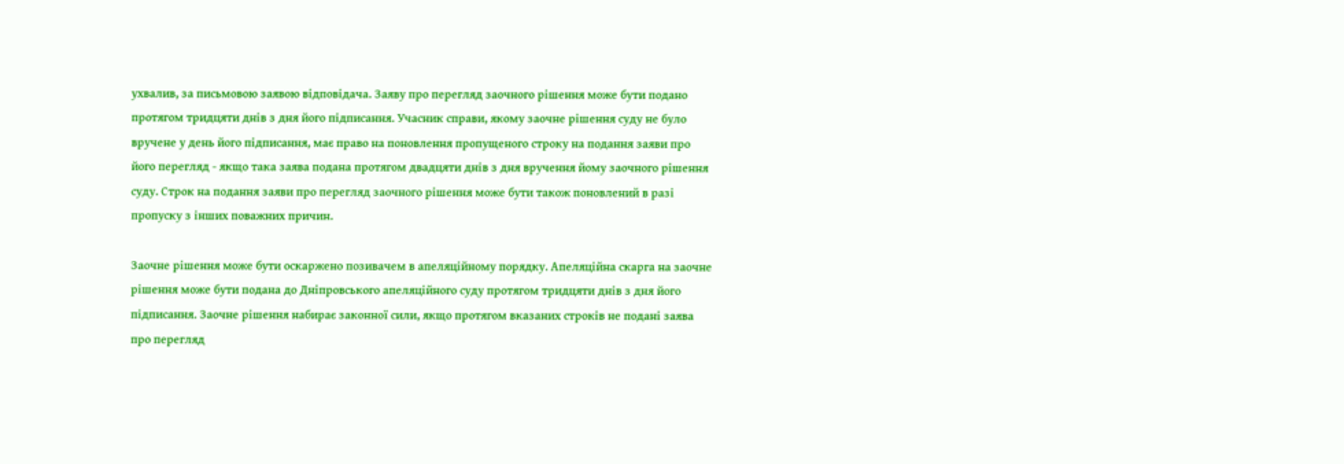ухвалив, за письмовою заявою відповідача. Заяву про перегляд заочного рішення може бути подано протягом тридцяти днів з дня його підписання. Учасник справи, якому заочне рішення суду не було вручене у день його підписання, має право на поновлення пропущеного строку на подання заяви про його перегляд - якщо така заява подана протягом двадцяти днів з дня вручення йому заочного рішення суду. Строк на подання заяви про перегляд заочного рішення може бути також поновлений в разі пропуску з інших поважних причин.

Заочне рішення може бути оскаржено позивачем в апеляційному порядку. Апеляційна скарга на заочне рішення може бути подана до Дніпровського апеляційного суду протягом тридцяти днів з дня його підписання. Заочне рішення набирає законної сили, якщо протягом вказаних строків не подані заява про перегляд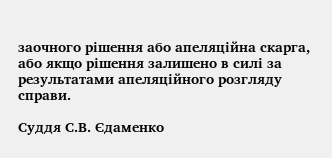заочного рішення або апеляційна скарга, або якщо рішення залишено в силі за результатами апеляційного розгляду справи.

Суддя С.В. Єдаменко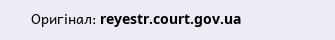Оригінал: reyestr.court.gov.ua